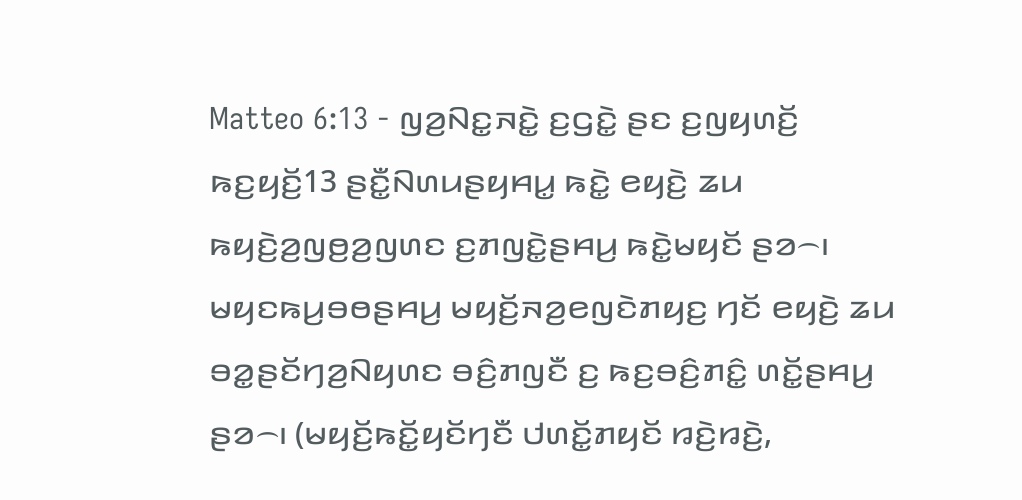Matteo 6:13 - ꤜꤤ꤬ꤡꤢ꤭ꤏꤢꤧ꤭ ꤢ꤬ꤞꤢꤧ꤭ ꤔꤢ ꤢ꤬ꤜꤟꤛꤢꤩ꤬ ꤒꤢ꤬ꤟꤢꤩ꤬13 ꤔꤢꤪ꤭ꤡꤛꤣꤔꤟꤌꤣ꤭ ꤒꤢꤧ꤭ ꤕꤟꤢꤧ꤬ ꤘꤣ ꤒꤟꤢꤧ꤬ꤤ꤬ꤜꤥ꤬ꤤ꤬ꤜꤛꤢ ꤢ꤬ꤊꤜꤢꤧ꤭ꤔꤌꤣ꤬ ꤒꤢꤧ꤭ꤗꤟꤢꤩ ꤔꤤ꤮꤯ ꤗꤟꤢꤒꤣ꤬ꤋꤥꤔꤌꤣ꤬ ꤗꤟꤢꤩ꤬ꤏꤤ꤬ꤕꤜꤢꤧꤊꤟꤢ꤬ ꤚꤢꤩ ꤕꤟꤢꤧ꤬ ꤘꤣ ꤋꤤ꤭ꤔꤢꤩꤚꤤ꤬ꤡꤟꤛꤢ ꤋꤢꤨ꤬ꤊꤜꤢꤪ ꤢ꤬ ꤒꤢ꤬ꤋꤢꤨ꤬ꤊꤢꤨ꤭ ꤛꤢꤩ꤭ꤔꤌꤣ꤬ ꤔꤤ꤮꤯ (ꤗꤟꤢꤩ꤬ꤒꤢꤩ꤭ꤟꤢꤩꤚꤢꤪ ꤓꤛꤢꤩ꤭ꤊꤟꤢꤩ ꤙꤢꤧ꤬ꤙꤢꤧ꤬,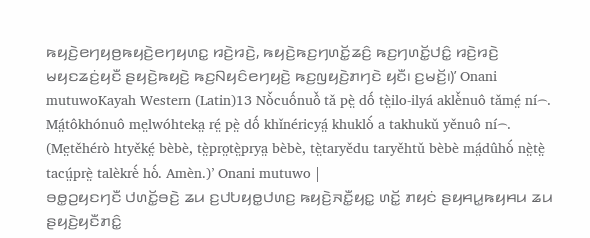ꤒꤟꤢꤧ꤬ꤕꤚꤟꤥ꤬ꤒꤟꤢꤧ꤬ꤕꤚꤟꤛꤢ꤭ ꤙꤢꤧ꤬ꤙꤢꤧ꤬, ꤒꤟꤢꤧ꤬ꤒꤢ꤬ꤚꤛꤢꤩ꤭ꤘꤢꤨ꤬ ꤒꤢ꤬ꤚꤛꤢꤩ꤭ꤓꤢꤨ꤭ ꤙꤢꤧ꤬ꤙꤢꤧ꤬ ꤗꤟꤢꤘꤢꤦ꤬ꤟꤢꤪ ꤔꤟꤢꤧ꤬ꤒꤟꤢꤧ꤬ ꤒꤢ꤬ꤡꤟꤢꤨꤕꤚꤟꤢꤧ꤬ ꤒꤢ꤬ꤜꤟꤢꤧ꤬ꤊꤚꤢꤧ ꤟꤢꤪ꤯ ꤢ꤬ꤗꤢꤩ꤬꤯)’ Onani mutuwoKayah Western (Latin)13 Nò̌cuốnuô̌ tǎ pè̤ dố tè̤ilo-ilyá aklè̌nuô tǎmé̤ ní꤮. Má̤tôkhónuô me̤lwóhteka̤ ré̤ pè̤ dố khǐnéricyá̤ khuklò́ a takhukǔ yěnuô ní꤮. (Me̤těhérò htyěké̤ bèbè, tè̤pro̤tè̤prya̤ bèbè, tè̤taryědu taryěhtǔ bèbè má̤dûhò́ nè̤tè̤ tacṳ́prè̤ talèkrè́ hò́. Amèn.)’ Onani mutuwo |
ꤋꤥ꤭ꤑꤟꤢꤚꤢꤪ ꤓꤛꤢꤩ꤭ꤋꤢꤧ꤬ ꤘꤣ ꤢ꤬ꤓꤝꤟꤥ꤭ꤓꤛꤢ꤬ ꤒꤟꤢꤧ꤬ꤏꤢꤪ꤭ꤟꤢ꤭ ꤛꤢꤩ꤭ ꤊꤟꤢꤦ ꤔꤟꤌꤣ꤭ꤒꤟꤌꤣ ꤘꤣ ꤔꤟꤢꤧ꤬ꤟꤢꤪꤊꤢꤨ꤭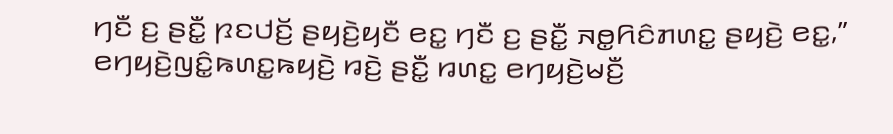ꤚꤢꤪ ꤢ꤬ ꤔꤢꤪ꤭ ꤐꤢꤓꤢꤩ꤬ ꤔꤟꤢꤧ꤬ꤟꤢꤪ ꤕꤢ꤭ ꤚꤢꤪ ꤢ꤬ ꤔꤢꤪ꤭ ꤏꤥ꤭ꤖꤢꤨꤊꤛꤢ꤭ ꤔꤟꤢꤧ꤬ ꤕꤢ꤭,” ꤕꤚꤟꤢꤧ꤬ꤜꤢꤨ꤭ꤒꤛꤢ꤭ꤒꤟꤢꤧ꤬ ꤙꤢꤧ꤬ ꤔꤢꤪ꤭ ꤙꤛꤢ꤭ ꤕꤚꤟꤢꤧ꤬ꤗꤢꤪ꤬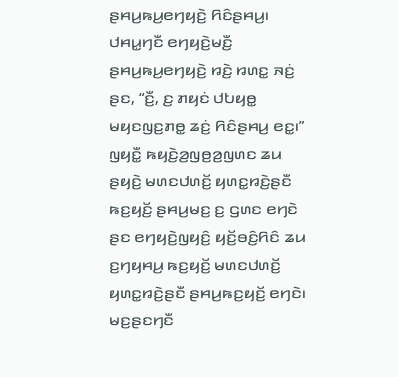ꤔꤌꤣ꤬ꤒꤣ꤬ꤕꤚꤟꤢꤧ꤬ ꤖꤢꤨꤔꤌꤣ꤬꤯ ꤓꤌꤣ꤭ꤚꤢꤪ ꤕꤚꤟꤢꤧ꤬ꤗꤢꤪ꤬ ꤔꤌꤣ꤬ꤒꤣ꤬ꤕꤚꤟꤢꤧ꤬ ꤙꤢꤧ꤬ ꤙꤛꤢ꤭ ꤏꤢꤦ꤬ ꤔꤢ, “ꤢꤪ꤬, ꤢ꤬ ꤊꤟꤢꤦ ꤓꤝꤟꤥ꤭ ꤗꤟꤢꤜꤢ꤬ꤊꤥ꤭ ꤘꤢꤦ꤬ ꤖꤢꤨꤔꤌꤣ꤬ ꤕꤢ꤭꤯”
ꤜꤟꤢꤪ꤭ ꤒꤟꤢꤧ꤬ꤤ꤬ꤜꤥ꤬ꤤ꤬ꤜꤛꤢ ꤘꤣ ꤔꤟꤢꤧ꤬ ꤗꤛꤢꤓꤛꤢꤩ꤬ ꤟꤛꤢ꤭ꤙꤢꤧ꤬ꤔꤢꤪ ꤒꤢ꤬ꤟꤢꤩ꤬ ꤔꤌꤣ꤬ꤗꤢ꤬ ꤢ꤬ ꤞꤛꤢ ꤕꤚꤢꤧ ꤔꤢ ꤕꤚꤟꤢꤧ꤬ꤜꤟꤢꤨ꤬ ꤟꤢꤩ꤬ꤋꤢꤨ꤬ꤖꤢꤨ ꤘꤣ ꤢ꤬ꤚꤟꤌꤣ꤬ ꤒꤢ꤬ꤟꤢꤩ꤬ ꤗꤛꤢꤓꤛꤢꤩ꤬ ꤟꤛꤢ꤭ꤙꤢꤧ꤬ꤔꤢꤪ ꤔꤌꤣ꤬ꤒꤢ꤬ꤟꤢꤩ꤬ ꤕꤚꤢꤧ꤯ ꤗꤢ꤬ꤔꤢꤚꤢꤪ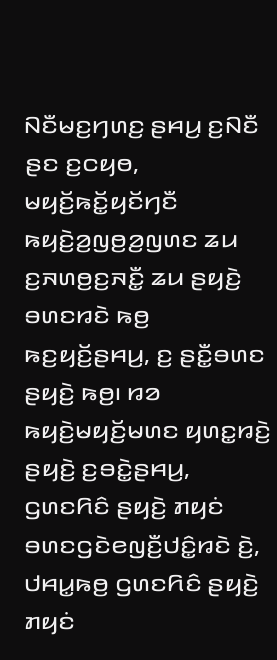ꤡꤢꤪꤗꤢ꤬ꤚꤛꤢ꤬ ꤔꤌꤣ꤬ ꤢ꤬ꤡꤢꤪ ꤔꤢ ꤢ꤬ꤍꤟꤥ, ꤗꤟꤢꤩ꤬ꤒꤢꤩ꤭ꤟꤢꤩꤚꤢꤪ ꤒꤟꤢꤧ꤬ꤤ꤬ꤜꤥ꤬ꤤ꤬ꤜꤛꤢ ꤘꤣ ꤢ꤬ꤏꤛꤥ꤬ꤢ꤬ꤏꤢꤪ꤭ ꤘꤣ ꤔꤟꤢꤧ꤬ ꤋꤛꤢꤙꤢꤧ ꤒꤥ꤬ ꤒꤢ꤬ꤟꤢꤩ꤬ꤔꤌꤣ꤬, ꤢ꤬ ꤔꤢꤪ꤭ꤋꤛꤢ ꤔꤟꤢꤧ꤬ ꤒꤥ꤬꤯ ꤙꤤ ꤒꤟꤢꤧ꤬ꤗꤟꤢꤩ꤬ꤗꤛꤢ ꤟꤛꤢ꤭ꤙꤢꤧ꤬ ꤔꤟꤢꤧ꤬ ꤢ꤬ꤋꤢꤧ꤭ꤔꤌꤣ꤬, ꤞꤛꤢꤖꤢꤨ ꤔꤟꤢꤧ꤬ ꤊꤟꤢꤦ ꤋꤛꤢꤞꤢꤧꤕꤜꤢꤪ꤬ꤓꤢꤨ꤭ꤙꤢꤧ ꤢꤧ꤬, ꤓꤌꤣ꤭ꤒꤥ꤬ ꤞꤛꤢꤖꤢꤨ ꤔꤟꤢꤧ꤬ ꤊꤟꤢꤦ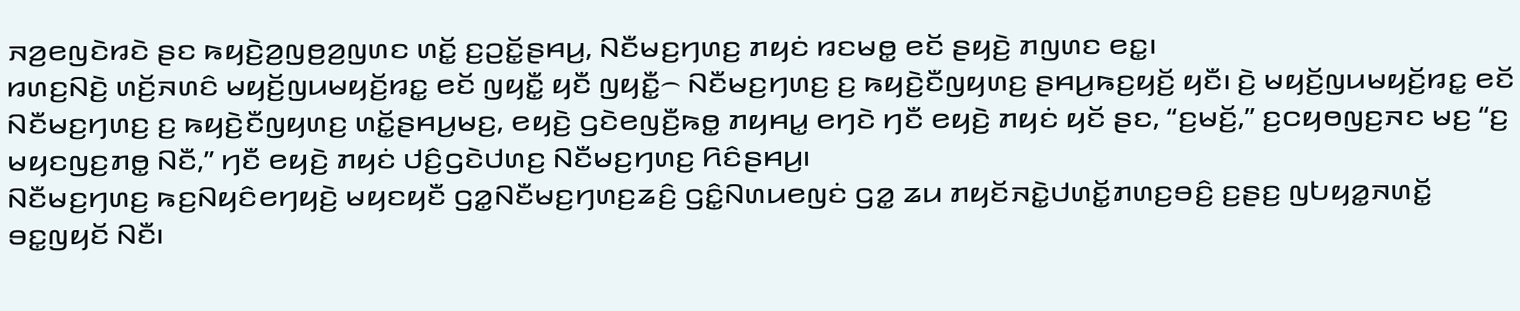ꤏꤤ꤬ꤕꤜꤢꤧꤙꤢꤧ ꤔꤢ ꤒꤟꤢꤧ꤬ꤤ꤬ꤜꤥ꤬ꤤ꤬ꤜꤛꤢ ꤛꤢꤩ꤭ ꤢ꤬ꤑꤢꤩ꤭ꤔꤌꤣ꤬, ꤡꤢꤪꤗꤢ꤬ꤚꤛꤢ꤬ ꤊꤟꤢꤦ ꤙꤢꤗꤥ꤭ ꤕꤢꤩ ꤔꤟꤢꤧ꤬ ꤊꤜꤛꤢ ꤕꤢ꤭꤯
ꤙꤛꤢ꤬ꤡꤢꤧ꤬ ꤛꤢꤩ꤬ꤏꤛꤢꤨ ꤗꤟꤢꤩ꤬ꤜꤣꤗꤟꤢꤩ꤬ꤙꤢ꤭ ꤕꤢꤩ ꤜꤟꤢꤪ꤭ ꤟꤢꤪ ꤜꤟꤢꤪ꤭꤮ ꤡꤢꤪꤗꤢ꤬ꤚꤛꤢ꤬ ꤢ꤬ ꤒꤟꤢꤧ꤬ꤢꤪꤜꤟꤛꤢ꤬ ꤔꤌꤣ꤬ꤒꤢ꤬ꤟꤢꤩ꤬ ꤟꤢꤪ꤯ ꤢꤧ꤬ ꤗꤟꤢꤩ꤬ꤜꤣꤗꤟꤢꤩ꤬ꤙꤢ꤭ ꤕꤢꤩ ꤡꤢꤪꤗꤢ꤬ꤚꤛꤢ꤬ ꤢ꤬ ꤒꤟꤢꤧ꤬ꤢꤪꤜꤟꤛꤢ꤬ ꤛꤢꤩ꤭ꤔꤌꤣ꤬ꤗꤢ꤬, ꤕꤟꤢꤧ꤬ ꤞꤢꤧꤕꤜꤢꤪ꤬ꤒꤥ꤭ ꤊꤟꤌꤣ꤭ ꤕꤚꤢꤧ ꤚꤢꤪ ꤕꤟꤢꤧ꤬ ꤊꤟꤢꤦ ꤟꤢꤩ ꤔꤢ, “ꤢ꤬ꤗꤢꤩ꤬,” ꤢ꤬ꤍꤟꤥꤜꤢ꤬ꤏꤢ ꤗꤢ꤬ “ꤢ꤬ ꤗꤟꤢꤜꤢ꤬ꤊꤥ꤭ ꤡꤢꤪ,” ꤚꤢꤪ ꤕꤟꤢꤧ꤬ ꤊꤟꤢꤦ ꤓꤢꤨ꤬ꤞꤢꤧꤓꤛꤢ꤬ ꤡꤢꤪꤗꤢ꤬ꤚꤛꤢ꤬ ꤖꤢꤨꤔꤌꤣ꤬꤯
ꤡꤢꤪꤗꤢ꤬ꤚꤛꤢ꤬ ꤒꤢ꤬ꤡꤟꤢꤨꤕꤚꤟꤢꤧ꤬ ꤗꤟꤢꤟꤢꤪ ꤞꤤ꤭ꤡꤢꤪꤗꤢ꤬ꤚꤛꤢ꤬ꤘꤢꤨ꤬ ꤞꤢꤨ꤭ꤡꤛꤣꤕꤜꤢꤦ ꤞꤤ꤭ ꤘꤣ ꤊꤟꤢꤩꤏꤢꤧ꤭ꤓꤛꤢꤩ꤭ꤊꤛꤢ꤬ꤋꤢꤨ꤬ ꤢ꤬ꤔꤢ꤬ ꤜꤝꤟꤤ꤭ꤏꤛꤢꤩ꤭ ꤋꤢ꤭ꤜꤟꤢꤩ ꤡꤢꤪ꤯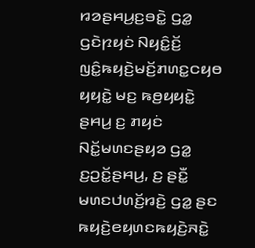ꤙꤤꤔꤌꤣ꤬ꤢ꤬ꤋꤢꤧ꤭ ꤞꤤ꤭ ꤞꤢꤧꤐꤟꤢꤦ ꤡꤟꤢꤨ꤭ꤢꤩ꤬ ꤜꤢꤨ꤭ꤒꤟꤢꤧ꤬ꤗꤢꤩ꤬ꤊꤛꤢ꤭ꤍꤟꤥ ꤟꤟꤢꤧ꤭ ꤗꤢ꤬ ꤒꤥ꤬ꤟꤟꤢꤧ꤭ ꤔꤌꤣ꤬ ꤢ꤬ ꤊꤟꤢꤦ ꤡꤢꤩ꤭ꤗꤛꤢꤔꤟꤤ ꤞꤤ꤭ ꤢ꤬ꤑꤢꤩ꤭ꤔꤌꤣ꤬, ꤢ꤬ ꤔꤢꤪ꤭ ꤗꤛꤢꤓꤛꤢꤩ꤬ꤙꤢꤧ꤬ ꤞꤤ꤭ ꤔꤢ ꤒꤟꤢꤧ꤬ꤕꤟꤛꤢꤒꤟꤢꤧ꤬ꤏꤢꤧ꤭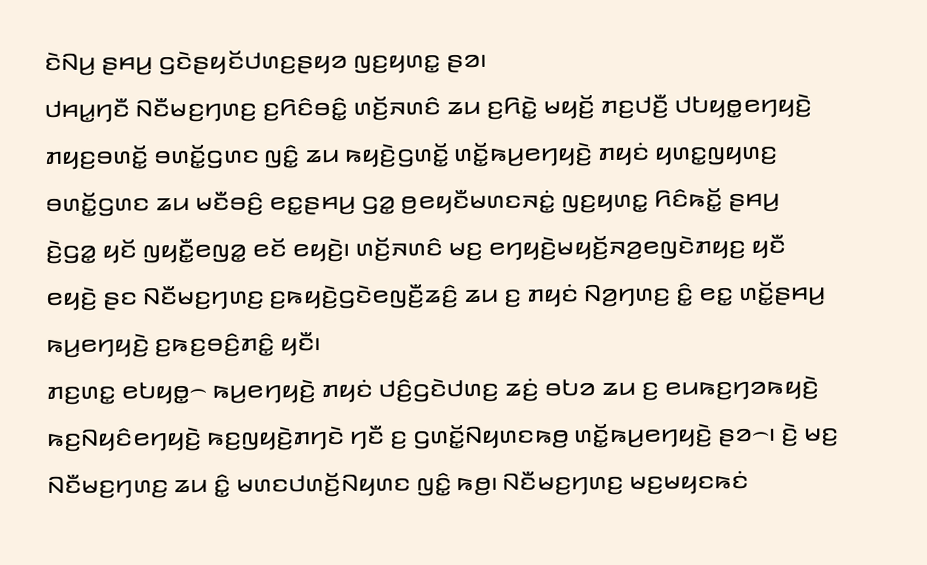ꤢꤧꤡꤣ꤬ ꤔꤌꤣ꤬ ꤞꤢꤧꤔꤟꤢꤩꤓꤛꤢ꤬ꤔꤟꤤ ꤜꤢ꤬ꤟꤛꤢ꤭ ꤔꤤ꤯
ꤓꤌꤣ꤭ꤚꤢꤪ ꤡꤢꤪꤗꤢ꤬ꤚꤛꤢ꤬ ꤢ꤬ꤖꤢꤨꤋꤢꤨ꤭ ꤛꤢꤩ꤬ꤏꤛꤢꤨ ꤘꤣ ꤢ꤬ꤖꤢꤧ꤭ ꤗꤟꤢꤩ꤬ ꤊꤢ꤬ꤓꤢꤪ꤬ ꤓꤝꤟꤥ꤭ꤕꤚꤟꤢꤧ꤬ ꤊꤟꤢ꤬ꤋꤛꤢꤩ꤭ ꤋꤛꤢꤩ꤭ꤞꤛꤢ ꤜꤢꤨ꤭ ꤘꤣ ꤒꤟꤢꤧ꤬ꤞꤛꤢꤩ꤭ ꤛꤢꤩ꤭ꤒꤣ꤬ꤕꤚꤟꤢꤧ꤬ ꤊꤟꤢꤦ ꤟꤛꤢ꤭ꤜꤟꤛꤢ꤬ ꤋꤛꤢꤩ꤭ꤞꤛꤢ ꤘꤣ ꤗꤢꤪꤋꤢꤨ꤬ ꤕꤢ꤭ꤔꤌꤣ꤬ ꤞꤤ꤭ ꤥ꤬ꤕꤟꤢꤪꤗꤛꤢꤏꤢꤦ꤭ ꤜꤢ꤬ꤟꤛꤢ꤭ ꤖꤢꤨꤒꤢꤩ꤭ ꤔꤌꤣ꤬ ꤢꤧ꤬ꤞꤤ꤭ ꤟꤢꤩ ꤜꤟꤢꤪ꤭ꤕꤜꤤ꤭ ꤕꤢꤩ ꤕꤟꤢꤧ꤬꤯ ꤛꤢꤩ꤬ꤏꤛꤢꤨ ꤗꤢ꤬ ꤕꤚꤟꤢꤧ꤬ꤗꤟꤢꤩ꤬ꤏꤤ꤬ꤕꤜꤢꤧꤊꤟꤢ꤬ ꤟꤢꤪ ꤕꤟꤢꤧ꤬ ꤔꤢ ꤡꤢꤪꤗꤢ꤬ꤚꤛꤢ꤬ ꤢ꤬ꤒꤟꤢꤧ꤬ꤞꤢꤧꤕꤜꤢꤪ꤬ꤘꤢꤨ꤬ ꤘꤣ ꤢ꤬ ꤊꤟꤢꤦ ꤡꤤ꤬ꤚꤛꤢ꤬ ꤢꤨ꤭ ꤕꤢ꤭ ꤛꤢꤩ꤭ꤔꤌꤣ꤬ ꤒꤣ꤬ꤕꤚꤟꤢꤧ꤬ ꤢ꤬ꤒꤢ꤬ꤋꤢꤨ꤬ꤊꤢꤨ꤭ ꤟꤢꤪ꤯
ꤊꤢ꤬ꤛꤢ꤭ ꤕꤝꤟꤥ꤭꤮ ꤒꤣ꤬ꤕꤚꤟꤢꤧ꤬ ꤊꤟꤢꤦ ꤓꤢꤨ꤬ꤞꤢꤧꤓꤛꤢ꤬ ꤘꤢꤦ꤬ ꤋꤝꤤ ꤘꤣ ꤢ꤬ ꤕꤣꤒꤢ꤬ꤚꤤꤒꤟꤢꤧ꤬ ꤒꤢ꤬ꤡꤟꤢꤨꤕꤚꤟꤢꤧ꤬ ꤒꤢ꤬ꤜꤟꤢꤧ꤬ꤊꤚꤢꤧ ꤚꤢꤪ ꤢ꤬ ꤞꤛꤢꤩ꤭ꤡꤟꤛꤢꤒꤥ꤬ ꤛꤢꤩ꤭ꤒꤣ꤬ꤕꤚꤟꤢꤧ꤬ ꤔꤤ꤮꤯ ꤢꤧ꤬ ꤗꤢ꤬ ꤡꤢꤪꤗꤢ꤬ꤚꤛꤢ꤬ ꤘꤣ ꤢꤨ꤭ ꤗꤛꤢꤓꤛꤢꤩ꤬ꤡꤟꤛꤢ ꤜꤢꤨ꤭ ꤒꤥ꤬꤯ ꤡꤢꤪꤗꤢ꤬ꤚꤛꤢ꤬ ꤗꤢ꤬ꤗꤟꤢꤒꤢꤦ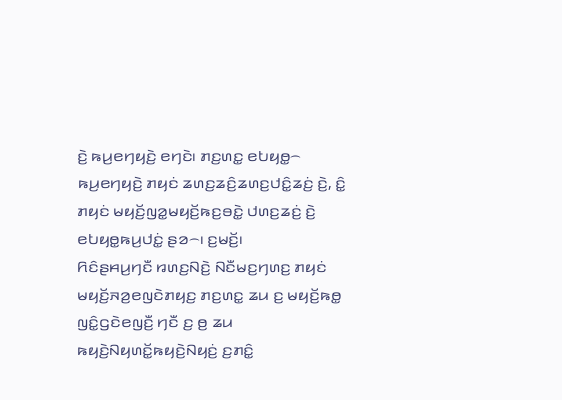ꤢꤧ꤬ ꤒꤣ꤬ꤕꤚꤟꤢꤧ꤬ ꤕꤚꤢꤧ꤯ ꤊꤢ꤬ꤛꤢ꤭ ꤕꤝꤟꤥ꤭꤮ ꤒꤣ꤬ꤕꤚꤟꤢꤧ꤬ ꤊꤟꤢꤦ ꤘꤛꤢ꤬ꤘꤢꤨ꤬ꤘꤛꤢ꤬ꤓꤢꤨ꤭ꤘꤢꤦ꤬ ꤢꤧ꤬, ꤢꤨ꤭ ꤊꤟꤢꤦ ꤗꤟꤢꤩ꤬ꤜꤤ꤭ꤗꤟꤢꤩ꤬ꤒꤢ꤬ꤋꤢꤧ꤭ ꤓꤛꤢ꤬ꤘꤢꤦ꤬ ꤢꤧ꤬ ꤕꤝꤟꤥ꤭ꤒꤣ꤬ꤓꤢꤦ꤭ ꤔꤤ꤮꤯ ꤢ꤬ꤗꤢꤩ꤬꤯
ꤖꤢꤨꤔꤌꤣ꤬ꤚꤢꤪ ꤙꤛꤢ꤬ꤡꤢꤧ꤬ ꤡꤢꤪꤗꤢ꤬ꤚꤛꤢ꤬ ꤊꤟꤢꤦ ꤗꤟꤢꤩ꤬ꤏꤤ꤬ꤕꤜꤢꤧꤊꤟꤢ꤬ ꤊꤢ꤬ꤛꤢ꤭ ꤘꤣ ꤢ꤬ ꤗꤟꤢꤩ꤬ꤒꤥ꤭ ꤜꤢꤨ꤭ꤞꤢꤧꤕꤜꤢꤪ꤬ ꤚꤢꤪ ꤢ꤬ ꤥ꤬ ꤘꤣ ꤒꤟꤢꤧ꤬ꤡꤟꤛꤢꤩ꤭ꤒꤟꤢꤧ꤬ꤡꤟꤢꤦ꤬ ꤢ꤬ꤊꤢꤨ꤭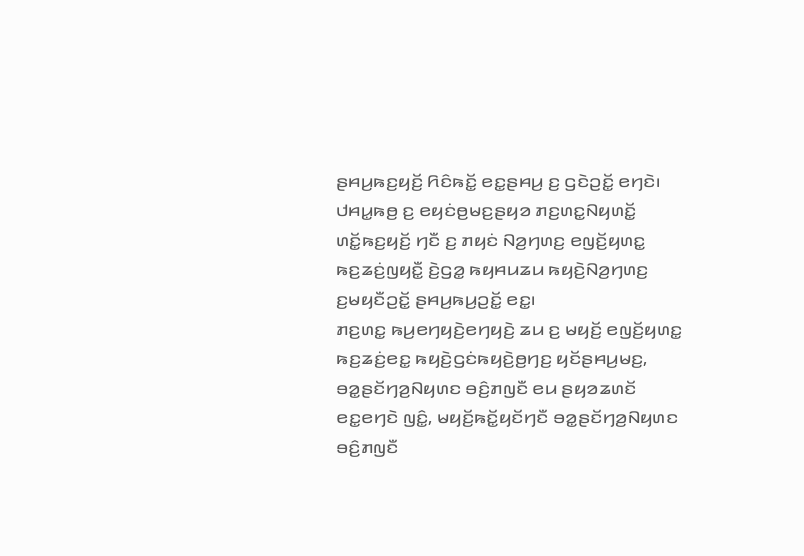ꤔꤌꤣ꤬ꤒꤢ꤬ꤟꤢꤩ꤬ ꤖꤢꤨꤒꤢꤩ꤭ ꤕꤢ꤭ꤔꤌꤣ꤬ ꤢ꤬ ꤞꤢꤧꤑꤢꤩ꤭ ꤕꤚꤢꤧ꤯ ꤓꤌꤣ꤭ꤒꤥ꤬ ꤢ꤬ ꤕꤟꤢꤦꤥ꤬ꤗꤢ꤬ꤔꤟꤤ ꤊꤢ꤬ꤛꤢ꤭ꤡꤟꤛꤢꤩ꤭ ꤛꤢꤩ꤭ꤒꤢ꤬ꤟꤢꤩ꤬ ꤚꤢꤪ ꤢ꤬ ꤊꤟꤢꤦ ꤡꤤ꤬ꤚꤛꤢ꤬ ꤕꤜꤢꤩ꤬ꤟꤛꤢ꤭ ꤒꤢ꤬ꤘꤢꤦ꤬ꤜꤟꤢꤪ꤭ ꤢꤧ꤬ꤞꤤ꤭ ꤒꤟꤌꤣꤘꤣ ꤒꤟꤢꤧ꤬ꤡꤤ꤬ꤚꤛꤢ꤬ ꤢ꤬ꤗꤟꤢꤪꤑꤢꤩ꤭ ꤔꤌꤣ꤬ꤒꤣ꤬ꤑꤢꤩ꤭ ꤕꤢ꤭꤯
ꤊꤢ꤬ꤛꤢ꤭ ꤒꤣ꤬ꤕꤚꤟꤢꤧ꤬ꤕꤚꤟꤢꤧ꤬ ꤘꤣ ꤢ꤬ ꤗꤟꤢꤩ꤬ ꤕꤜꤢꤩ꤬ꤟꤛꤢ꤭ ꤒꤢ꤬ꤘꤢꤦ꤬ꤕꤢ꤭ ꤒꤟꤢꤧ꤬ꤞꤢꤦꤒꤟꤢꤧ꤬ꤥ꤬ꤚꤢ꤬ ꤟꤢꤩꤔꤌꤣ꤬ꤗꤢ꤬, ꤋꤤ꤭ꤔꤢꤩꤚꤤ꤬ꤡꤟꤛꤢ ꤋꤢꤨ꤬ꤊꤜꤢꤪ ꤕꤣ ꤔꤟꤤꤘꤛꤢꤩ ꤕꤢ꤭ꤕꤚꤢꤧ ꤜꤢꤨ꤭, ꤗꤟꤢꤩ꤬ꤒꤢꤩ꤭ꤟꤢꤩꤚꤢꤪ ꤋꤤ꤭ꤔꤢꤩꤚꤤ꤬ꤡꤟꤛꤢ ꤋꤢꤨ꤬ꤊꤜꤢꤪ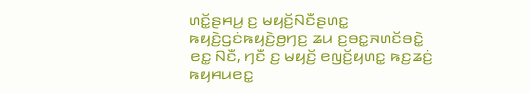ꤛꤢꤩ꤭ꤔꤌꤣ꤬ ꤢ꤬ ꤗꤟꤢꤩ꤬ꤡꤢꤪꤔꤛꤢ꤭ ꤒꤟꤢꤧ꤬ꤞꤢꤦꤒꤟꤢꤧ꤬ꤥ꤬ꤚꤢ꤬ ꤘꤣ ꤢ꤬ꤋꤢ꤭ꤏꤛꤢꤩꤋꤢꤧ꤭ ꤕꤢ꤭ ꤡꤢꤪ, ꤚꤢꤪ ꤢ꤬ ꤗꤟꤢꤩ꤬ ꤕꤜꤢꤩ꤬ꤟꤛꤢ꤭ ꤒꤢ꤬ꤘꤢꤦ꤬ ꤒꤟꤌꤣꤕꤢ꤭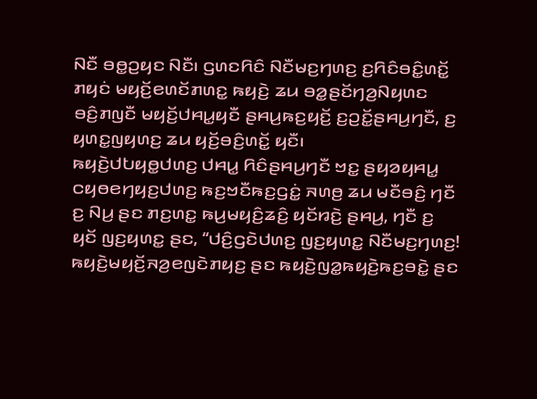ꤡꤢꤪ ꤋꤥ꤭ꤑꤟꤢ ꤡꤢꤪ꤯ ꤞꤛꤢꤖꤢꤨ ꤡꤢꤪꤗꤢ꤬ꤚꤛꤢ꤬ ꤢ꤬ꤖꤢꤨꤋꤢꤨ꤭ꤛꤢꤩ꤭ ꤊꤟꤢꤦ ꤗꤟꤢꤩ꤬ꤕꤛꤢꤩꤊꤛꤢ꤭ ꤒꤟꤢꤧ꤬ ꤘꤣ ꤋꤤ꤭ꤔꤢꤩꤚꤤ꤬ꤡꤟꤛꤢ ꤋꤢꤨ꤬ꤊꤜꤢꤪ ꤗꤟꤢꤩ꤬ꤓꤌꤣ꤭ꤟꤢꤪ ꤔꤌꤣ꤬ꤒꤢ꤬ꤟꤢꤩ꤬ ꤢ꤬ꤑꤢꤩ꤭ꤔꤌꤣ꤬ꤚꤢꤪ, ꤢ꤬ ꤟꤛꤢ꤭ꤜꤟꤛꤢ꤬ ꤘꤣ ꤟꤢꤩ꤬ꤋꤢꤨ꤬ꤛꤢꤩ꤭ ꤟꤢꤪ꤯
ꤒꤟꤢꤧ꤬ꤓꤝꤟꤥ꤭ꤓꤛꤢ꤬ ꤓꤌꤣ꤭ ꤖꤢꤨꤔꤌꤣ꤬ꤚꤢꤪ ꤠꤢ꤭ ꤔꤟꤤꤟꤌꤣ꤭ ꤍꤟꤥꤕꤚꤟꤢ꤬ꤓꤛꤢ꤬ ꤒꤢ꤬ꤠꤢꤪꤒꤢ꤬ꤞꤢꤦ꤭ ꤏꤛꤥ꤬ ꤘꤣ ꤗꤢꤪꤋꤢꤨ꤬ ꤚꤢꤪ ꤢ꤬ ꤡꤣ꤬ ꤔꤢ ꤊꤢ꤬ꤛꤢ꤭ ꤒꤣ꤬ꤗꤟꤢꤨ꤬ꤘꤢꤨ꤬ ꤟꤢꤩꤙꤢꤧ꤬ ꤔꤌꤣ꤬, ꤚꤢꤪ ꤢ꤬ ꤟꤢꤩ ꤜꤢ꤬ꤟꤛꤢ꤭ ꤔꤢ, “ꤓꤢꤨ꤬ꤞꤢꤧꤓꤛꤢ꤬ ꤜꤢ꤬ꤟꤛꤢ꤭ ꤡꤢꤪꤗꤢ꤬ꤚꤛꤢ꤬! ꤒꤟꤢꤧ꤬ꤗꤟꤢꤩ꤬ꤏꤤ꤬ꤕꤜꤢꤧꤊꤟꤢ꤬ ꤔꤢ ꤒꤟꤢꤧ꤬ꤜꤤ꤭ꤒꤟꤢꤧ꤬ꤒꤢ꤬ꤋꤢꤧ꤭ ꤔꤢ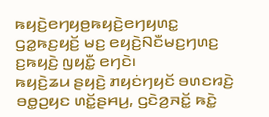ꤒꤟꤢꤧ꤬ꤕꤚꤟꤥ꤬ꤒꤟꤢꤧ꤬ꤕꤚꤟꤛꤢ꤭ ꤞꤤ꤭ꤒꤢ꤬ꤟꤢꤩ꤬ ꤗꤢ꤬ ꤕꤟꤢꤧ꤬ꤡꤢꤪꤗꤢ꤬ꤚꤛꤢ꤬ ꤢ꤬ꤒꤟꤢꤧ꤬ ꤜꤟꤢꤪ꤭ ꤕꤚꤢꤧ꤯
ꤒꤟꤢꤧ꤬ꤘꤣ ꤔꤟꤢꤧ꤬ ꤊꤟꤢꤦꤚꤟꤢꤩ ꤋꤛꤢꤙꤢꤧ꤬ ꤋꤥ꤭ꤑꤟꤢ ꤛꤢꤩ꤭ꤔꤌꤣ꤬, ꤞꤢꤧꤤ꤬ꤏꤢꤩ꤭ ꤒꤢꤧ꤭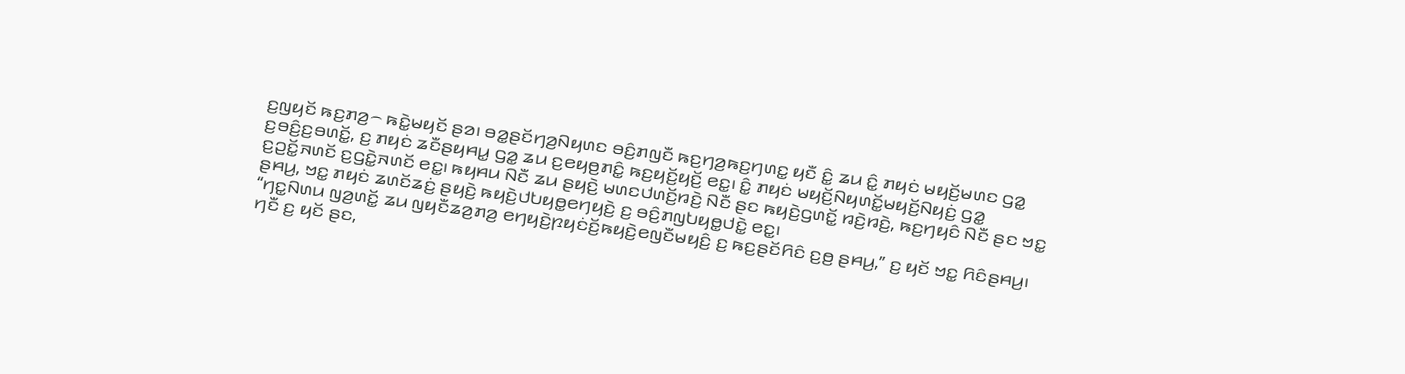ꤢ꤬ꤜꤟꤢꤩ ꤒꤢ꤬ꤊꤤ꤬꤮ ꤒꤢꤧ꤭ꤗꤟꤢꤩ ꤔꤤ꤯ ꤋꤤ꤭ꤔꤢꤩꤚꤤ꤬ꤡꤟꤛꤢ ꤋꤢꤨ꤬ꤊꤜꤢꤪ ꤒꤢ꤬ꤚꤤ꤬ꤒꤢ꤬ꤚꤛꤢ꤭ ꤟꤢꤪ ꤢꤨ꤭ ꤘꤣ ꤢꤨ꤭ ꤊꤟꤢꤦ ꤗꤟꤢꤩ꤬ꤗꤛꤢ ꤞꤤ꤭ ꤢ꤬ꤋꤢꤨ꤬ꤢ꤬ꤋꤛꤢꤩ꤭, ꤢ꤬ ꤊꤟꤢꤦ ꤘꤢꤪꤔꤟꤌꤣ꤭ ꤞꤤ꤭ ꤘꤣ ꤢ꤬ꤕꤟꤥ꤬ꤊꤢꤨ꤭ ꤒꤢ꤬ꤟꤢꤩ꤬ꤟꤢꤩ꤬ ꤕꤢ꤭꤯ ꤢꤨ꤭ ꤊꤟꤢꤦ ꤗꤟꤢꤩ꤬ꤡꤟꤛꤢꤩ꤭ꤗꤟꤢꤩ꤬ꤡꤟꤢꤦ꤬ ꤞꤤ꤭ ꤢ꤬ꤑꤢꤩ꤭ꤏꤛꤢꤩ ꤢ꤬ꤞꤢꤧ꤭ꤏꤛꤢꤩ ꤕꤢ꤭꤯ ꤒꤟꤌꤣ ꤡꤢꤪ ꤘꤣ ꤔꤟꤢꤧ꤬ ꤗꤛꤢꤓꤛꤢꤩ꤬ꤙꤢꤧ꤬ ꤡꤢꤪ ꤔꤢ ꤒꤟꤢꤧ꤬ꤞꤛꤢꤩ꤭ ꤙꤢꤧ꤬ꤙꤢꤧ꤬, ꤒꤢ꤬ꤚꤟꤢꤨ ꤡꤢꤪ ꤔꤢ ꤠꤢ꤭ ꤔꤌꤣ꤬, ꤠꤢ꤭ ꤊꤟꤢꤦ ꤘꤛꤢꤩꤘꤢꤦ꤬ ꤔꤟꤢꤧ꤬ ꤒꤟꤢꤧ꤬ꤓꤝꤟꤥ꤭ꤕꤚꤟꤢꤧ꤬ ꤢ꤬ ꤋꤢꤨ꤬ꤊꤜꤝꤟꤥ꤭ꤓꤢꤧ꤭ ꤕꤢ꤭꤯
“ꤚꤢ꤭ꤡꤛꤣ ꤜꤤ꤬ꤛꤢꤩ꤭ ꤘꤣ ꤜꤟꤢꤪꤘꤤ꤬ꤊꤤ꤬ ꤕꤚꤟꤢꤧ꤬ꤐꤟꤢꤦꤢꤩ꤬ꤒꤟꤢꤧ꤬ꤕꤜꤢꤪꤗꤟꤢꤨ꤬ ꤢ꤬ ꤒꤢ꤬ꤔꤢꤩꤖꤢꤨ ꤢ꤬ꤥ꤬ ꤔꤌꤣ꤬,” ꤢ꤬ ꤟꤢꤩ ꤠꤢ꤭ ꤖꤢꤨꤔꤌꤣ꤬꤯ ꤚꤢꤪ ꤢ꤬ ꤟꤢꤩ ꤔꤢ,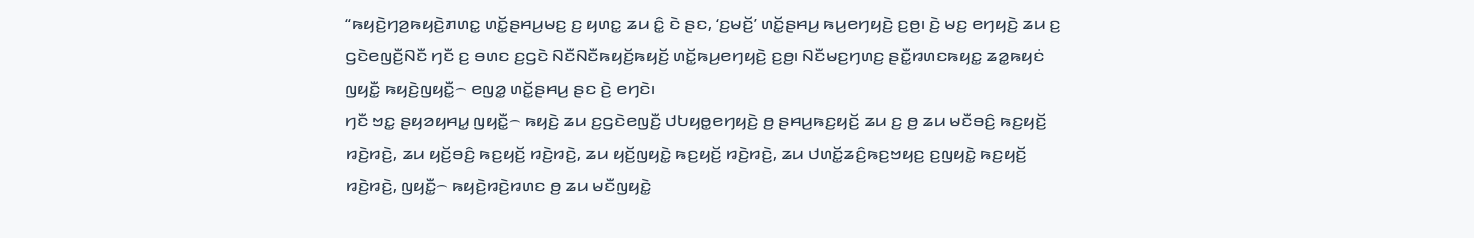“ꤒꤟꤢꤧ꤬ꤚꤤ꤬ꤒꤟꤢꤧ꤬ꤊꤛꤢ꤭ ꤛꤢꤩ꤭ꤔꤌꤣ꤬ꤗꤢ꤬ ꤢ꤬ ꤟꤛꤢ꤭ ꤘꤣ ꤢꤨ꤭ ꤢꤧ ꤔꤢ, ‘ꤢ꤬ꤗꤢꤩ꤬’ ꤛꤢꤩ꤭ꤔꤌꤣ꤬ ꤒꤣ꤬ꤕꤚꤟꤢꤧ꤬ ꤢ꤬ꤥ꤬꤯ ꤢꤧ꤬ ꤗꤢ꤬ ꤕꤚꤟꤢꤧ꤬ ꤘꤣ ꤢ꤬ ꤞꤢꤧꤕꤜꤢꤪ꤬ꤡꤢꤪ ꤚꤢꤪ ꤢ꤬ ꤋꤛꤢ ꤢ꤬ꤞꤢꤧ ꤡꤢꤪꤡꤢꤪꤒꤟꤢꤩ꤬ꤒꤟꤢꤩ꤬ ꤛꤢꤩ꤭ꤒꤣ꤬ꤕꤚꤟꤢꤧ꤬ ꤢ꤬ꤥ꤬꤯ ꤡꤢꤪꤗꤢ꤬ꤚꤛꤢ꤬ ꤔꤢꤪ꤭ꤙꤛꤢꤒꤟꤢ꤭ ꤘꤤ꤭ꤒꤟꤢꤦ ꤜꤟꤢꤪ꤭ ꤒꤟꤢꤧ꤬ꤜꤟꤢꤪ꤭꤮ ꤕꤜꤤ꤭ ꤛꤢꤩ꤭ꤔꤌꤣ꤬ ꤔꤢ ꤢꤧ꤬ ꤕꤚꤢꤧ꤯
ꤚꤢꤪ ꤠꤢ꤭ ꤔꤟꤤꤟꤌꤣ꤭ ꤜꤟꤢꤪ꤭꤮ ꤒꤟꤢꤧ꤬ ꤘꤣ ꤢ꤬ꤞꤢꤧꤕꤜꤢꤪ꤬ ꤓꤝꤟꤥ꤭ꤕꤚꤟꤢꤧ꤬ ꤥ꤬ ꤔꤌꤣ꤬ꤒꤢ꤬ꤟꤢꤩ꤬ ꤘꤣ ꤢ꤬ ꤥ꤬ ꤘꤣ ꤗꤢꤪꤋꤢꤨ꤬ ꤒꤢ꤬ꤟꤢꤩ꤬ ꤙꤢꤧ꤬ꤙꤢꤧ꤬, ꤘꤣ ꤟꤢꤩ꤬ꤋꤢꤨ꤬ ꤒꤢ꤬ꤟꤢꤩ꤬ ꤙꤢꤧ꤬ꤙꤢꤧ꤬, ꤘꤣ ꤟꤢꤩ꤬ꤜꤟꤢꤧ꤭ ꤒꤢ꤬ꤟꤢꤩ꤬ ꤙꤢꤧ꤬ꤙꤢꤧ꤬, ꤘꤣ ꤓꤛꤢꤩ꤭ꤘꤢꤨ꤬ꤒꤢ꤬ꤠꤟꤢ꤬ ꤢ꤬ꤜꤟꤢꤧ꤭ ꤒꤢ꤬ꤟꤢꤩ꤬ ꤙꤢꤧ꤬ꤙꤢꤧ꤬, ꤜꤟꤢꤪ꤭꤮ ꤒꤟꤢꤧ꤬ꤙꤢꤧ꤬ꤙꤛꤢ ꤥ꤬ ꤘꤣ ꤗꤢꤪꤜꤟꤢꤧ꤭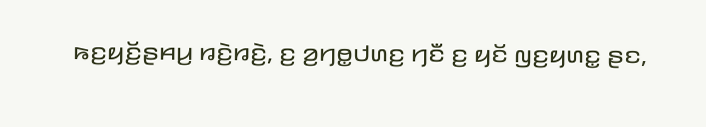ꤒꤢ꤬ꤟꤢꤩ꤬ꤔꤌꤣ꤬ ꤙꤢꤧ꤬ꤙꤢꤧ꤬, ꤢ꤬ ꤤ꤬ꤚꤥ꤭ꤓꤛꤢ꤬ ꤚꤢꤪ ꤢ꤬ ꤟꤢꤩ ꤜꤢ꤬ꤟꤛꤢ꤭ ꤔꤢ,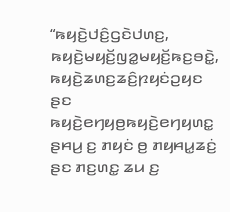“ꤒꤟꤢꤧ꤬ꤓꤢꤨ꤬ꤞꤢꤧꤓꤛꤢ꤬, ꤒꤟꤢꤧ꤬ꤗꤟꤢꤩ꤬ꤜꤤ꤭ꤗꤟꤢꤩ꤬ꤒꤢ꤬ꤋꤢꤧ꤭, ꤒꤟꤢꤧ꤬ꤘꤛꤢ꤬ꤘꤢꤨ꤬ꤐꤟꤢꤦꤑꤟꤢ ꤔꤢ ꤒꤟꤢꤧ꤬ꤕꤚꤟꤥ꤬ꤒꤟꤢꤧ꤬ꤕꤚꤟꤛꤢ꤭ ꤔꤌꤣ꤬ ꤢ꤬ ꤊꤟꤢꤦ ꤥ꤬ ꤊꤟꤌꤣ꤭ꤘꤢꤦ꤬ ꤔꤢ ꤊꤢ꤬ꤛꤢ꤭ ꤘꤣ ꤢ꤬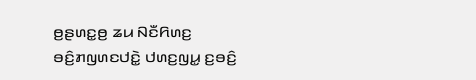ꤥ꤬ꤔꤛꤢ꤭ꤥ꤬ ꤘꤣ ꤡꤢꤪꤖꤛꤢ꤬ ꤋꤢꤨ꤬ꤊꤜꤛꤢꤓꤢꤧ꤭ ꤓꤛꤢ꤬ꤜꤣ꤭ ꤢ꤬ꤋꤢꤨ꤬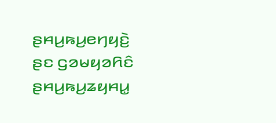ꤔꤌꤣ꤬ꤒꤣ꤬ꤕꤚꤟꤢꤧ꤬ ꤔꤢ ꤞꤤꤗꤟꤤꤖꤢꤨ ꤔꤌꤣ꤬ꤒꤣ꤬ꤘꤟꤌꤣ꤭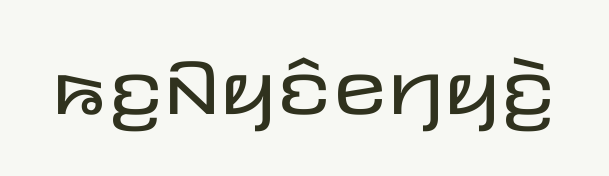ꤒꤢ꤬ꤡꤟꤢꤨꤕꤚꤟꤢꤧ꤬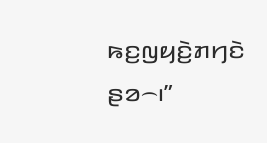ꤒꤢ꤬ꤜꤟꤢꤧ꤬ꤊꤚꤢꤧ ꤔꤤ꤮꤯”